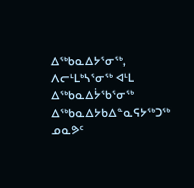ᐃᖅᑲᓇᐃᔭᕐᓂᖅ, ᐱᓕᒻᒪᒃᓴᕐᓂᖅ ᐊᒻᒪ ᐃᖅᑲᓇᐃᔮᖃᕐᓂᖅ
ᐃᖅᑲᓇᐃᔭᑲᐃᓐᓇᕋᔭᖅᑐᖅ
ᓄᓇᕗᑦ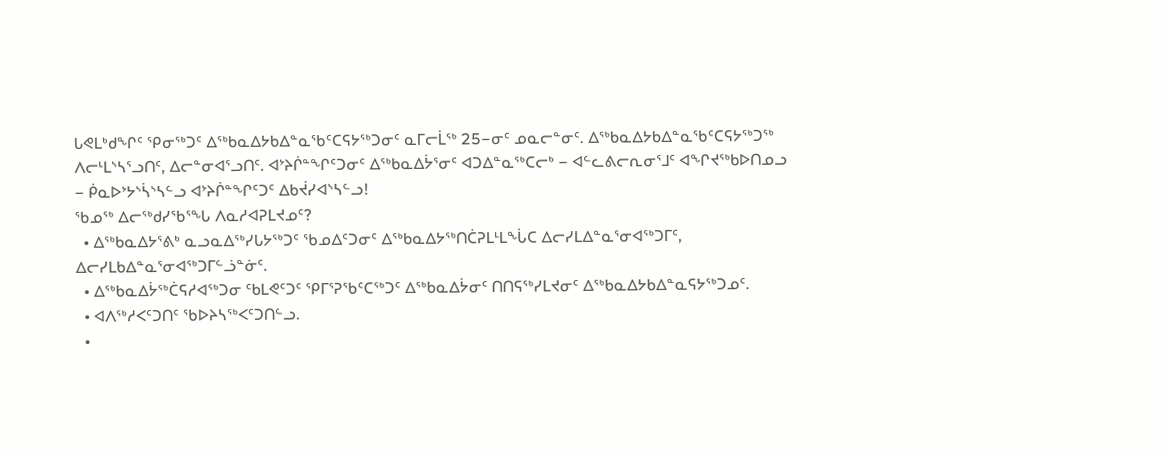ᒐᕙᒪᒃᑯᖏᑦ ᕿᓂᖅᑐᑦ ᐃᖅᑲᓇᐃᔭᑲᐃᓐᓇᖃᑦᑕᕋᔭᖅᑐᓂᑦ ᓇᒥᓕᒫᖅ 25−ᓂᑦ ᓄᓇᓕᓐᓂᑦ. ᐃᖅᑲᓇᐃᔭᑲᐃᓐᓇᖃᑦᑕᕋᔭᖅᑐᖅ ᐱᓕᒻᒪᔅᓴᕐᓗᑎᑦ, ᐃᓕᓐᓂᐊᕐᓗᑎᑦ. ᐊᔾᔨᒌᓐᖏᑦᑐᓂᑦ ᐃᖅᑲᓇᐃᔮᕐᓂᑦ ᐊᑐᐃᓐᓇᖅᑕᓕᒃ − ᐊᓪᓚᕕᓕᕆᓂᕐᒧᑦ ᐊᖏᔪᖅᑲᐅᑎᓄᓗ − ᑮᓇᐅᔾᔭᔅᓵᔅᓴᓪᓗ ᐊᔾᔨᒌᓐᖏᑦᑐᑦ ᐃᑲᔫᓯᐊᔅᓴᓪᓗ!
ᖃᓄᖅ ᐃᓕᖅᑯᓯᖃᕐᖓ ᐱᓇᓱᐊᕈᒪᔪᓄᑦ?
  • ᐃᖅᑲᓇᐃᔭᕐᕕᒃ ᓇᓗᓇᐃᖅᓯᒐᔭᖅᑐᑦ ᖃᓄᐃᑦᑐᓂᑦ ᐃᖅᑲᓇᐃᔭᖅᑎᑖᕈᒪᒻᒪᖔᑕ ᐃᓕᓯᒪᐃᓐᓇᕐᓂᐊᖅᑐᒥᑦ, ᐃᓕᓯᒪᑲᐃᓐᓇᕐᓂᐊᖅᑐᒥᓪᓘᓐᓃᑦ.
  • ᐃᖅᑲᓇᐃᔮᖅᑖᕋᓱᐊᖅᑐᓂ ᑦᑲᒪᕙᑦᑐᑦ ᕿᒥᕐᕈᖃᑦᑕᖅᑐᑦ ᐃᖅᑲᓇᐃᔮᓂᑦ ᑎᑎᕋᖅᓯᒪᔪᓂᑦ ᐃᖅᑲᓇᐃᔭᑲᐃᓐᓇᕋᔭᖅᑐᓄᑦ.
  • ᐊᐱᖅᓱᐸᑦᑐᑎᑦ ᖃᐅᔨᓴᖅᐸᑦᑐᑎᓪᓗ.
  •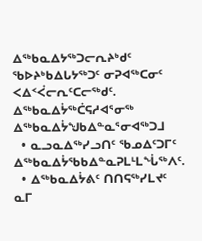ᐃᖅᑲᓇᐃᔭᖅᑐᓕᕆᔨᒃᑯᑦ ᖃᐅᔨᒃᑲᐃᒐᔭᖅᑐᑦ ᓂᕈᐊᖅᑕᓂᑦ ᐸᐃᑉᐹᓕᕆᑦᑕᓕᖅᑯᑦ.
ᐃᖅᑲᓇᐃᔮᖅᑖᕋᓱᐊᕐᓂᖅ ᐃᖅᑲᓇᐃᔮᖑᑲᐃᓐᓇᕐᓂᐊᖅᑐᒧ
  • ᓇᓗᓇᐃᖅᓯᓗᑎᑦ ᖃᓄᐃᑦᑐᒥᑦ ᐃᖅᑲᓇᐃᔮᖃᑲᐃᓐᓇᕈᒪᒻᒪᖔᖅᐱᑦ.
  • ᐃᖅᑲᓇᐃᔮᕕᑦ ᑎᑎᕋᖅᓯᒪᔪᑦ ᓇᒥ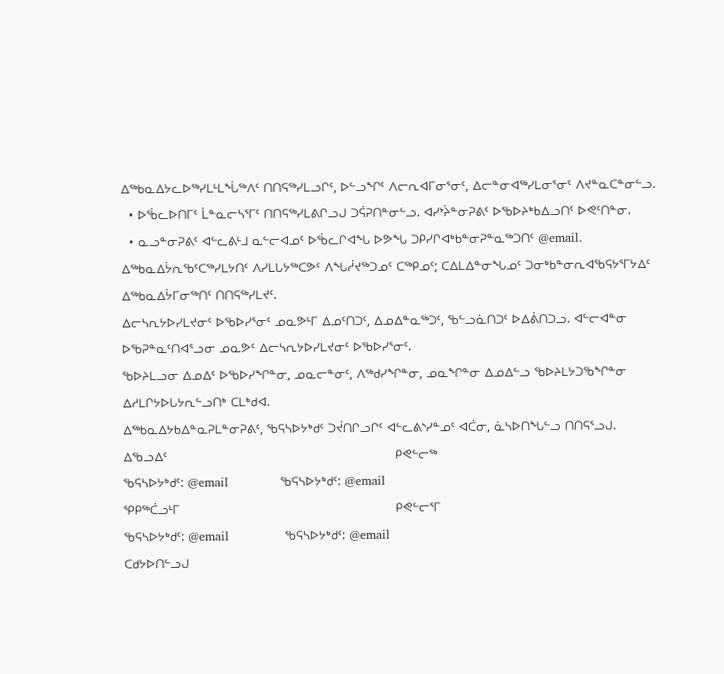ᐃᖅᑲᓇᐃᔭᓚᐅᖅᓯᒪᒻᒪᖔᖅᐱᑦ ᑎᑎᕋᖅᓯᒪᓗᒋᑦ, ᐅᓪᓗᖏᑦ ᐱᓕᕆᐊᒥᓂᕐᓂᑦ, ᐃᓕᓐᓂᐊᖅᓯᒪᓂᕐᓂᑦ ᐱᔪᓐᓇᑕᓐᓂᓪᓗ.
  • ᐅᖄᓚᐅᑎᒥᑦ ᒫᓐᓇᓕᓴᕐᒥᑦ ᑎᑎᕋᖅᓯᒪᕕᒋᓗᒍ ᑐᕌᕈᑎᓐᓂᓪᓗ. ᐊᓯᔾᔩᓐᓂᕈᕕᑦ ᐅᖃᐅᔨᒃᑲᐃᓗᑎᑦ ᐅᕙᑦᑎᓐᓂ.
  • ᓇᓗᓐᓂᕈᕕᑦ ᐊᓪᓚᕕᒻᒧ ᓇᓪᓕᐊᓄᑦ ᐅᖄᓚᒋᐊᖓ ᐅᕗᖓ ᑐᑭᓯᒋᐊᒃᑲᓐᓂᕈᓐᓇᖅᑐᑎᑦ @email.
ᐃᖅᑲᓇᐃᔮᕆᖃᑦᑕᖅᓯᒪᔭᑎᑦ ᐱᓯᒪᒐᔭᖅᑕᕗᑦ ᐱᖓᓲᔪᖅᑐᓄᑦ ᑕᖅᑭᓄᑦ; ᑕᐃᒪᐃᓐᓂᖓᓄᑦ ᑐᓂᒃᑲᓐᓂᕆᐊᖃᕋᔭᕐᒥᔭᐃᑦ ᐃᖅᑲᓇᐃᔮᒥᓂᖅᑎᑦ ᑎᑎᕋᖅᓯᒪᔪᑦ.
ᐃᓕᓴᕆᔭᐅᓯᒪᔪᓂᑦ ᐅᖃᐅᓯᕐᓂᑦ ᓄᓇᕗᒻᒥ ᐃᓄᑦᑎᑐᑦ, ᐃᓄᐃᓐᓇᖅᑐᑦ, ᖃᓪᓗᓈᑎᑐᑦ ᐅᐃᕖᑎᑐᓗ. ᐊᓪᓕᐊᓐᓂ ᐅᖃᕈᓐᓇᑦᑎᐊᕐᓗᓂ ᓄᓇᕗᑦ ᐃᓕᓴᕆᔭᐅᓯᒪᔪᓂᑦ ᐅᖃᐅᓯᕐᓂᑦ.
ᖃᐅᔨᒪᓗᓂ ᐃᓄᐃᑦ ᐅᖃᐅᓯᖏᓐᓂ, ᓄᓇᓕᓐᓂᑦ, ᐱᖅᑯᓯᖏᓐᓂ, ᓄᓇᖏᓐᓂ ᐃᓄᐃᓪᓗ ᖃᐅᔨᒪᔭᑐᖃᖏᓐᓂ ᐃᓱᒪᒋᔭᐅᒐᔭᕆᓪᓗᑎᒃ ᑕᒪᒃᑯᐊ.
ᐃᖅᑲᓇᐃᔭᑲᐃᓐᓇᕈᒪᓐᓂᕈᕕᑦ, ᖃᕋᓴᐅᔭᒃᑯᑦ ᑐᔫᑎᒋᓗᒋᑦ ᐊᓪᓚᕕᔅᓯᓐᓄᑦ ᐊᑖᓂ, ᓈᓴᐅᑎᖓᓪᓗ ᑎᑎᕋᕐᓗᒍ.
ᐃᖃᓗᐃᑦ                                                         ᑭᕙᓪᓕᖅ
ᖃᕋᓴᐅᔭᒃᑯᑦ: @email             ᖃᕋᓴᐅᔭᒃᑯᑦ: @email
ᕿᑭᖅᑖᓗᒻᒥ                                                      ᑭᕙᓪᓕᕐᒥ
ᖃᕋᓴᐅᔭᒃᑯᑦ: @email              ᖃᕋᓴᐅᔭᒃᑯᑦ: @email
ᑕᑯᔭᐅᑎᓪᓗᒍ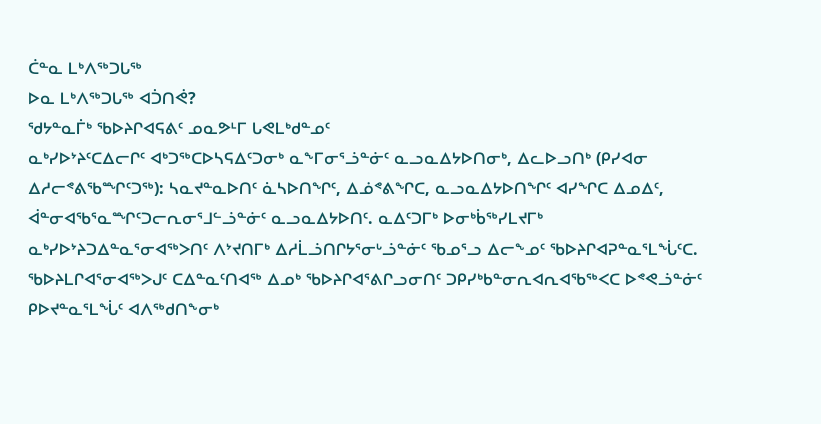ᑖᓐᓇ ᒪᒃᐱᖅᑐᒐᖅ
ᐅᓇ ᒪᒃᐱᖅᑐᒐᖅ ᐊᑑᑎᕚ?
ᖁᔭᓐᓇᒦᒃ ᖃᐅᔨᒋᐊᕋᕕᑦ ᓄᓇᕗᒻᒥ ᒐᕙᒪᒃᑯᓐᓄᑦ
ᓇᒃᓯᐅᔾᔨᑦᑕᐃᓕᒋᑦ ᐊᒃᑐᖅᑕᐅᓴᕋᐃᑦᑐᓂᒃ ᓇᖕᒥᓂᕐᓘᓐᓃᑦ ᓇᓗᓇᐃᔭᐅᑎᓂᒃ, ᐃᓚᐅᓗᑎᒃ (ᑭᓯᐊᓂ ᐃᓱᓕᕝᕕᖃᙱᑦᑐᖅ): ᓴᓇᔪᓐᓇᐅᑎᑦ ᓈᓴᐅᑎᖏᑦ, ᐃᓅᕝᕕᖏᑕ, ᓇᓗᓇᐃᔭᐅᑎᖏᑦ ᐊᓯᖏᑕ ᐃᓄᐃᑦ, ᐋᓐᓂᐊᖃᕐᓇᙱᑦᑐᓕᕆᓂᕐᒧᓪᓘᓐᓃᑦ ᓇᓗᓇᐃᔭᐅᑎᑦ. ᓇᐃᑦᑐᒥᒃ ᐅᓂᒃᑳᖅᓯᒪᔪᒥᒃ ᓇᒃᓯᐅᔾᔨᑐᐃᓐᓇᕐᓂᐊᖅᐳᑎᑦ ᐱᔾᔪᑎᒥᒃ ᐃᓱᒫᓘᑎᒋᔭᕐᓂᒡᓘᓐᓃᑦ ᖃᓄᕐᓗ ᐃᓕᖕᓄᑦ ᖃᐅᔨᒋᐊᕈᓐᓇᕐᒪᖔᑦᑕ. ᖃᐅᔨᒪᒋᐊᕐᓂᐊᖅᐳᒍᑦ ᑕᐃᓐᓇᑦᑎᐊᖅ ᐃᓄᒃ ᖃᐅᔨᒋᐊᕐᕕᒋᓗᓂᑎᑦ ᑐᑭᓯᒃᑲᓐᓂᕆᐊᕆᐊᖃᖅᐸᑕ ᐅᕝᕙᓘᓐᓃᑦ ᑭᐅᔪᓐᓇᕐᒪᖔᑦ ᐊᐱᖅᑯᑎᖕᓂᒃ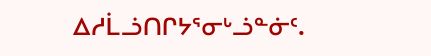ᐃᓱᒫᓘᑎᒋᔭᕐᓂᒡᓘᓐᓃᑦ.